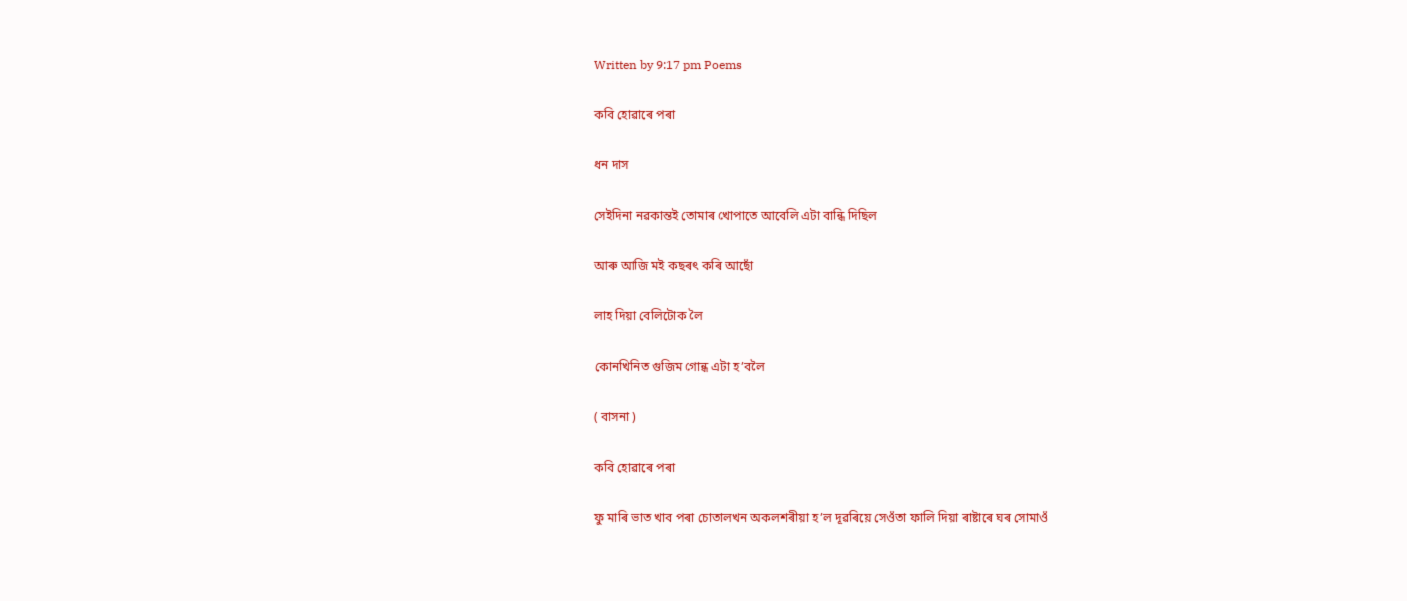Written by 9:17 pm Poems

কবি হোৱাৰে পৰা

ধন দাস

সেইদিনা নৱকান্তই তোমাৰ খোপাতে আবেলি এটা বান্ধি দিছিল

আৰু আজি মই কছৰৎ কৰি আছোঁ

লাহ দিয়া বেলিটোক লৈ

কোনখিনিত গুজিম গোন্ধ এটা হ’বলৈ

( বাসনা )

কবি হোৱাৰে পৰা

ফু মাৰি ভাত খাব পৰা চোতালখন অকলশৰীয়া হ’ল দূৱৰিয়ে সেওঁতা ফালি দিয়া ৰাষ্টাৰে ঘৰ সোমাওঁ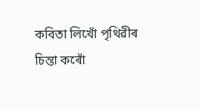কবিতা লিখোঁ পৃথিৱীৰ চিন্তা কৰোঁ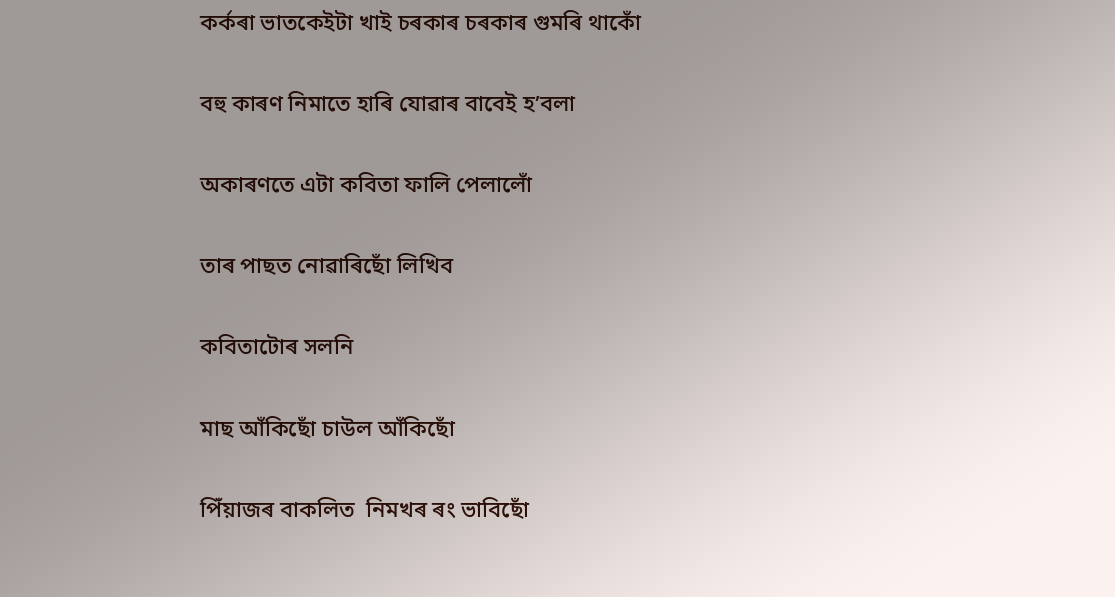কৰ্কৰা ভাতকেইটা খাই চৰকাৰ চৰকাৰ গুমৰি থাকোঁ

বহু কাৰণ নিমাতে হাৰি যোৱাৰ বাবেই হ’বলা

অকাৰণতে এটা কবিতা ফালি পেলালোঁ

তাৰ পাছত নোৱাৰিছোঁ লিখিব

কবিতাটোৰ সলনি

মাছ আঁকিছোঁ চাউল আঁকিছোঁ

পিঁয়াজৰ বাকলিত  নিমখৰ ৰং ভাবিছোঁ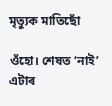মৃত্যুক মাতিছোঁ

ওঁহো। শেষত ‘নাই’ এটাৰ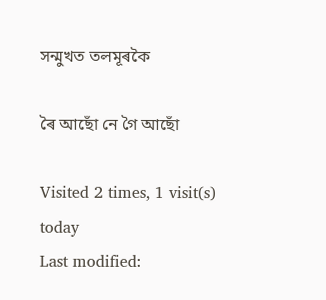সন্মুখত তলমূৰকৈ

ৰৈ আছোঁ নে গৈ আছোঁ

Visited 2 times, 1 visit(s) today
Last modified: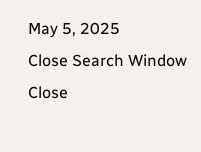May 5, 2025
Close Search Window
Close